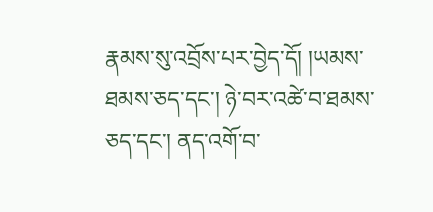རྣམས་སུ་འབྲོས་པར་བྱེད་དོ། །ཡམས་ཐམས་ཅད་དང་། ཉེ་བར་འཚེ་བ་ཐམས་ཅད་དང་། ནད་འགོ་བ་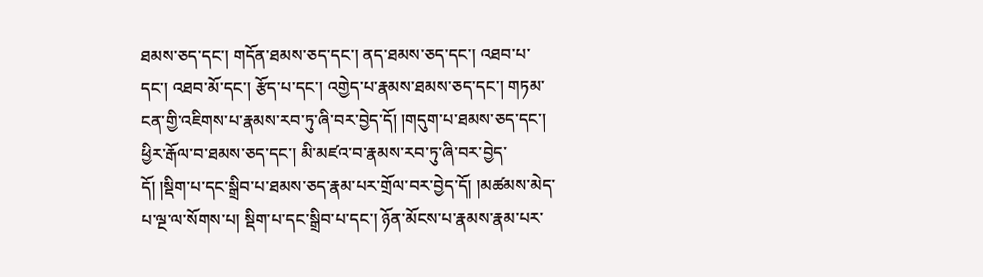ཐམས་ཅད་དང་། གདོན་ཐམས་ཅད་དང་། ནད་ཐམས་ཅད་དང་། འཐབ་པ་དང་། འཐབ་མོ་དང་། རྩོད་པ་དང་། འགྱེད་པ་རྣམས་ཐམས་ཅད་དང་། གཏམ་ངན་གྱི་འཇིགས་པ་རྣམས་རབ་ཏུ་ཞི་བར་བྱེད་དོ། །གདུག་པ་ཐམས་ཅད་དང་། ཕྱིར་རྒོལ་བ་ཐམས་ཅད་དང་། མི་མཛའ་བ་རྣམས་རབ་ཏུ་ཞི་བར་བྱེད་དོ། །སྡིག་པ་དང་སྒྲིབ་པ་ཐམས་ཅད་རྣམ་པར་གྲོལ་བར་བྱེད་དོ། །མཚམས་མེད་པ་ལྔ་ལ་སོགས་པ། སྡིག་པ་དང་སྒྲིབ་པ་དང་། ཉོན་མོངས་པ་རྣམས་རྣམ་པར་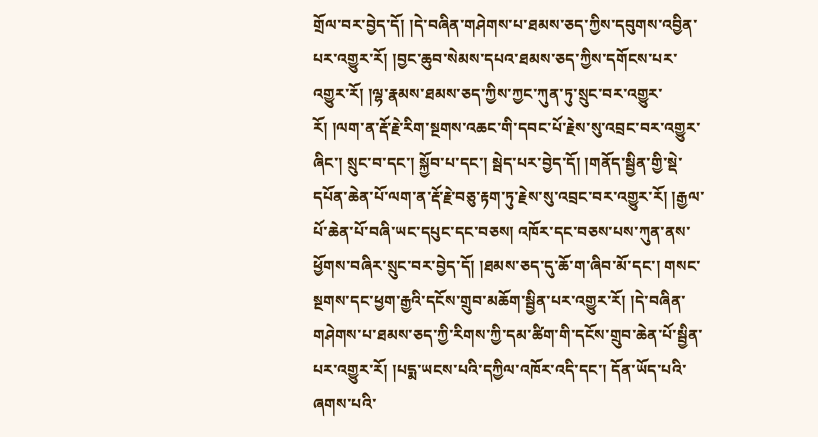གྲོལ་བར་བྱེད་དོ། །དེ་བཞིན་གཤེགས་པ་ཐམས་ཅད་ཀྱིས་དབུགས་འབྱིན་པར་འགྱུར་རོ། །བྱང་ཆུབ་སེམས་དཔའ་ཐམས་ཅད་ཀྱིས་དགོངས་པར་འགྱུར་རོ། །ལྷ་རྣམས་ཐམས་ཅད་ཀྱིས་ཀྱང་ཀུན་ཏུ་སྲུང་བར་འགྱུར་རོ། །ལག་ན་རྡོ་རྗེ་རིག་སྔགས་འཆང་གི་དབང་པོ་རྗེས་སུ་འབྲང་བར་འགྱུར་ཞིང་། སྲུང་བ་དང་། སྐྱོབ་པ་དང་། སྦེད་པར་བྱེད་དོ། །གནོད་སྦྱིན་གྱི་སྡེ་དཔོན་ཆེན་པོ་ལག་ན་རྡོ་རྗེ་བཅུ་རྟག་ཏུ་རྗེས་སུ་འབྲང་བར་འགྱུར་རོ། །རྒྱལ་པོ་ཆེན་པོ་བཞི་ཡང་དཔུང་དང་བཅས། འཁོར་དང་བཅས་པས་ཀུན་ནས་ཕྱོགས་བཞིར་སྲུང་བར་བྱེད་དོ། །ཐམས་ཅད་དུ་ཆོ་ག་ཞིབ་མོ་དང་། གསང་སྔགས་དང་ཕྱག་རྒྱའི་དངོས་གྲུབ་མཆོག་སྦྱིན་པར་འགྱུར་རོ། །དེ་བཞིན་གཤེགས་པ་ཐམས་ཅད་ཀྱི་རིགས་ཀྱི་དམ་ཚིག་གི་དངོས་གྲུབ་ཆེན་པོ་སྦྱིན་པར་འགྱུར་རོ། །པདྨ་ཡངས་པའི་དཀྱིལ་འཁོར་འདི་དང་། དོན་ཡོད་པའི་ཞགས་པའི་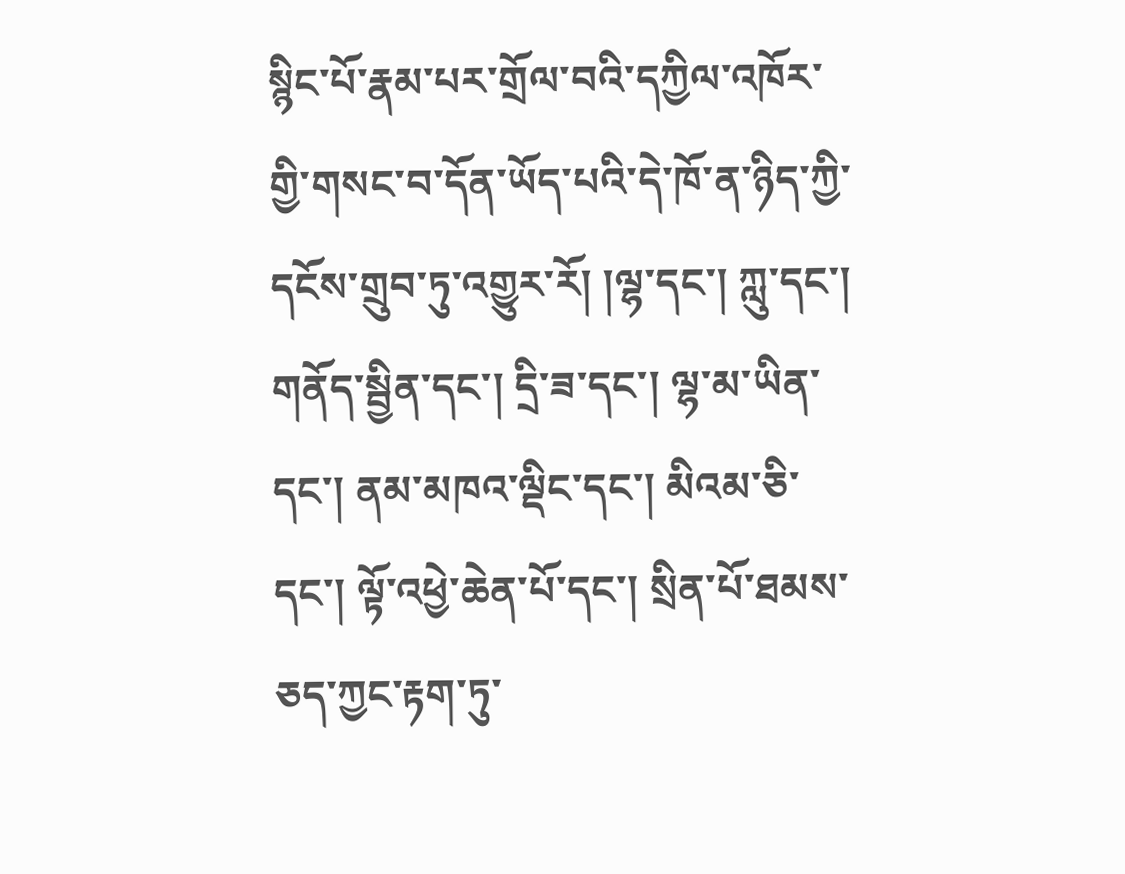སྙིང་པོ་རྣམ་པར་གྲོལ་བའི་དཀྱིལ་འཁོར་གྱི་གསང་བ་དོན་ཡོད་པའི་དེ་ཁོ་ན་ཉིད་ཀྱི་དངོས་གྲུབ་ཏུ་འགྱུར་རོ། །ལྷ་དང་། ཀླུ་དང་། གནོད་སྦྱིན་དང་། དྲི་ཟ་དང་། ལྷ་མ་ཡིན་དང་། ནམ་མཁའ་ལྡིང་དང་། མིའམ་ཅི་དང་། ལྟོ་འཕྱེ་ཆེན་པོ་དང་། སྲིན་པོ་ཐམས་ཅད་ཀྱང་རྟག་ཏུ་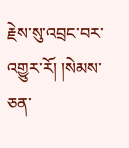རྗེས་སུ་འབྲང་བར་འགྱུར་རོ། །སེམས་ཅན་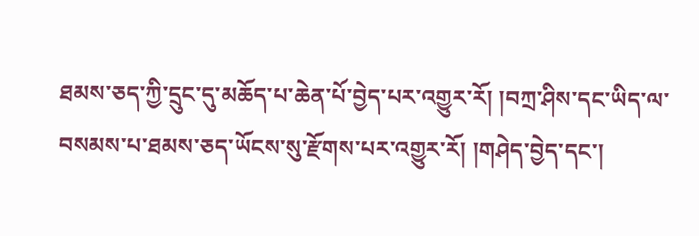ཐམས་ཅད་ཀྱི་དྲུང་དུ་མཆོད་པ་ཆེན་པོ་བྱེད་པར་འགྱུར་རོ། །བཀྲ་ཤིས་དང་ཡིད་ལ་བསམས་པ་ཐམས་ཅད་ཡོངས་སུ་རྫོགས་པར་འགྱུར་རོ། །གཤེད་བྱེད་དང་།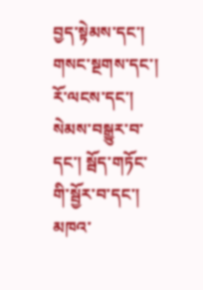བྱད་སྟེམས་དང་། གསང་སྔགས་དང་། རོ་ལངས་དང་། སེམས་བསྒྱུར་བ་དང་། སྦོད་གཏོང་གི་སྦྱོར་བ་དང་། མཁའ་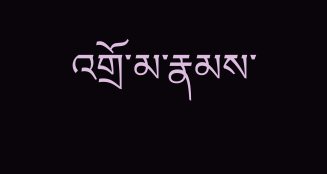འགྲོ་མ་རྣམས་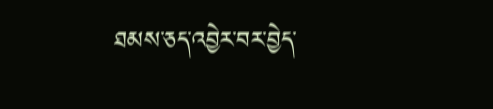ཐམས་ཅད་འབྱེར་བར་བྱེད་